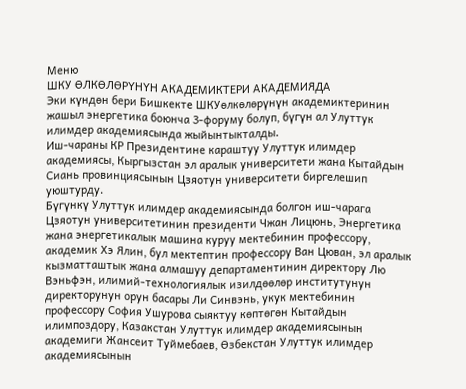Меню
ШКУ ӨЛКӨЛӨРҮНҮН АКАДЕМИКТЕРИ АКАДЕМИЯДА
Эки күндөн бери Бишкекте ШКУөлкөлөрүнүн академиктеринин жашыл энергетика боюнча 3-форуму болуп, бүгүн ал Улуттук илимдер академиясында жыйынтыкталды.
Иш-чараны КР Президентине караштуу Улуттук илимдер академиясы, Кыргызстан эл аралык университети жана Кытайдын Сиань провинциясынын Цзяотун университети биргелешип уюштурду.
Бүгүнкү Улуттук илимдер академиясында болгон иш-чарага Цзяотун университетинин президенти Чжан Лицюнь, Энергетика жана энергетикалык машина куруу мектебинин профессору, академик Хэ Ялин, бул мектептин профессору Ван Цюван, эл аралык кызматташтык жана алмашуу департаментинин директору Лю Вэньфэн, илимий-технологиялык изилдөөлөр институтунун директорунун орун басары Ли Синвэнь, укук мектебинин профессору София Ушурова сыяктуу көптөгөн Кытайдын илимпоздору, Казакстан Улуттук илимдер академиясынын академиги Жансеит Туймебаев, Өзбекстан Улуттук илимдер академиясынын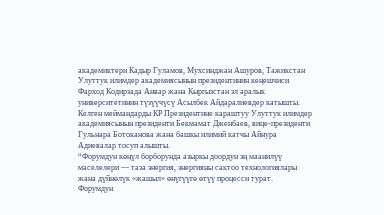академиктери Кадыр Гуламов, Мухсинджан Ашуров, Тажикстан Улуттук илимдер академиясынын президентинин кеңешчиси Фарход Кодирзада Анвар жана Кыргызстан эл аралык университетинин түзүүчүсү Асылбек Айдаралиевдер катышты.
Келген меймандарды КР Президентине караштуу Улуттук илимдер академиясынын президенти Бекмамат Дженбаев, вице-президенти Гульнара Ботоканова жана башкы илимий катчы Айнура Адиевалар тосуп алышты.
“Форумдун көңүл борборунда азыркы доордун эң маанилүү маселелери — таза энергия, энергияны сактоо технологиялары жана дүйнөлүк «жашыл» өнүгүүгө өтүү процесси турат.
Форумдун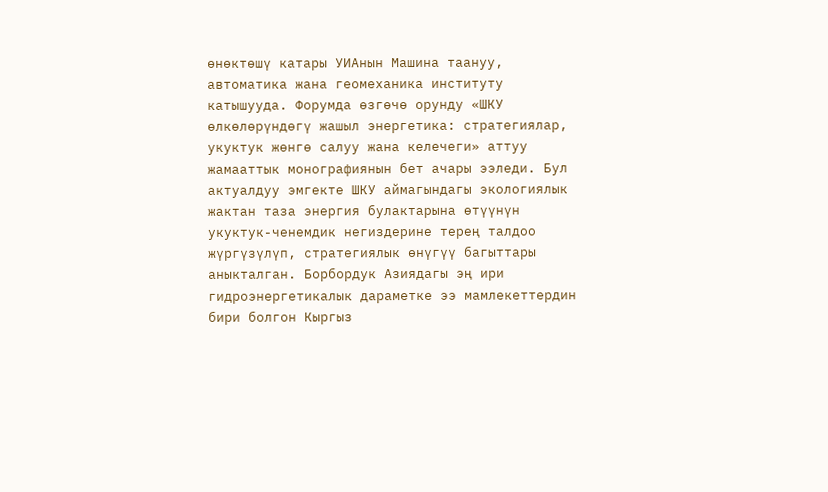өнөктөшү катары УИАнын Машина таануу, автоматика жана геомеханика институту катышууда. Форумда өзгөчө орунду «ШКУ өлкөлөрүндөгү жашыл энергетика: стратегиялар, укуктук жөнгө салуу жана келечеги» аттуу жамааттык монографиянын бет ачары ээледи. Бул актуалдуу эмгекте ШКУ аймагындагы экологиялык жактан таза энергия булактарына өтүүнүн укуктук-ченемдик негиздерине терең талдоо жүргүзүлүп, стратегиялык өнүгүү багыттары аныкталган. Борбордук Азиядагы эң ири гидроэнергетикалык дараметке ээ мамлекеттердин бири болгон Кыргыз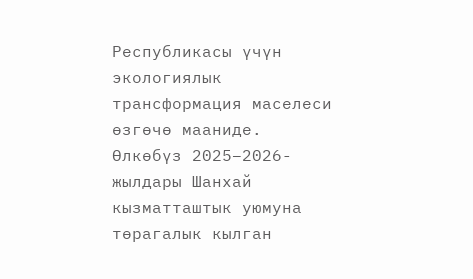Республикасы үчүн экологиялык трансформация маселеси өзгөчө мааниде.
Өлкөбүз 2025–2026-жылдары Шанхай кызматташтык уюмуна төрагалык кылган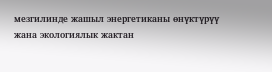мезгилинде жашыл энергетиканы өнүктүрүү жана экологиялык жактан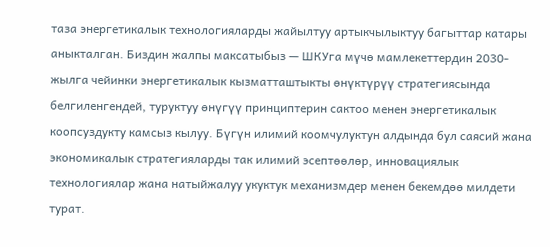таза энергетикалык технологияларды жайылтуу артыкчылыктуу багыттар катары аныкталган. Биздин жалпы максатыбыз — ШКУга мүчө мамлекеттердин 2030-жылга чейинки энергетикалык кызматташтыкты өнүктүрүү стратегиясында белгиленгендей, туруктуу өнүгүү принциптерин сактоо менен энергетикалык коопсуздукту камсыз кылуу. Бүгүн илимий коомчулуктун алдында бул саясий жана экономикалык стратегияларды так илимий эсептөөлөр, инновациялык технологиялар жана натыйжалуу укуктук механизмдер менен бекемдөө милдети турат.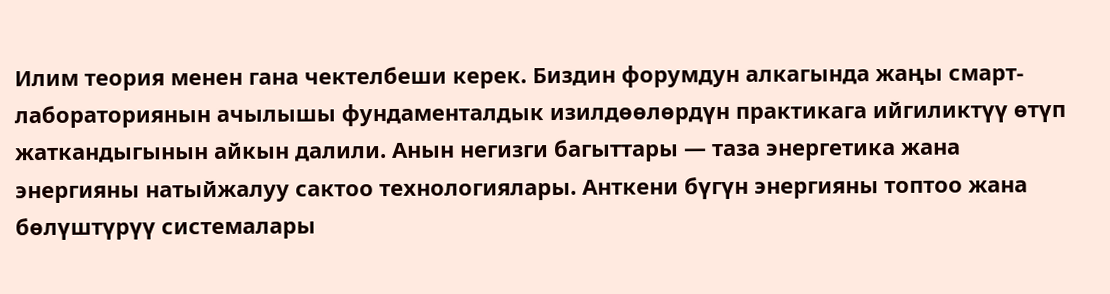Илим теория менен гана чектелбеши керек. Биздин форумдун алкагында жаңы смарт-лабораториянын ачылышы фундаменталдык изилдөөлөрдүн практикага ийгиликтүү өтүп жаткандыгынын айкын далили. Анын негизги багыттары — таза энергетика жана энергияны натыйжалуу сактоо технологиялары. Анткени бүгүн энергияны топтоо жана бөлүштүрүү системалары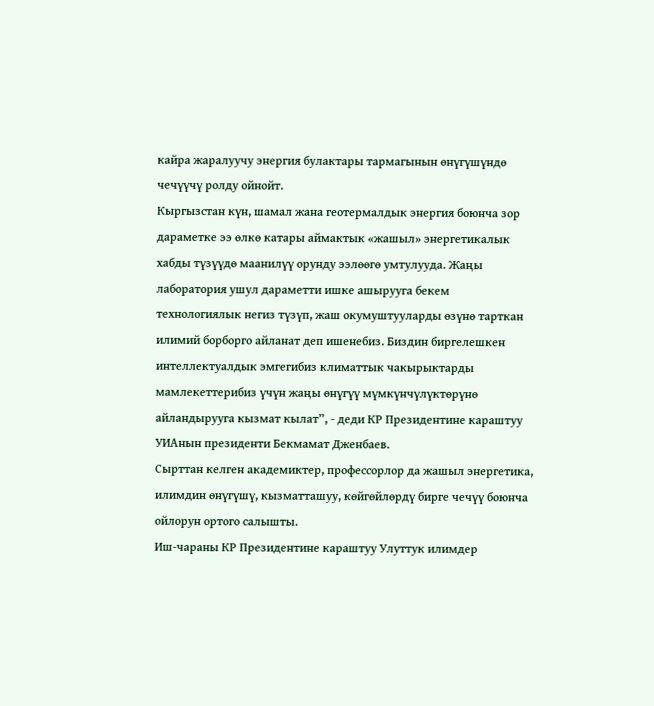кайра жаралуучу энергия булактары тармагынын өнүгүшүндө чечүүчү ролду ойнойт.
Кыргызстан күн, шамал жана геотермалдык энергия боюнча зор дараметке ээ өлкө катары аймактык «жашыл» энергетикалык хабды түзүүдө маанилүү орунду ээлөөгө умтулууда. Жаңы лаборатория ушул дараметти ишке ашырууга бекем технологиялык негиз түзүп, жаш окумуштууларды өзүнө тарткан илимий борборго айланат деп ишенебиз. Биздин биргелешкен интеллектуалдык эмгегибиз климаттык чакырыктарды мамлекеттерибиз үчүн жаңы өнүгүү мүмкүнчүлүктөрүнө айландырууга кызмат кылат”, - деди КР Президентине караштуу УИАнын президенти Бекмамат Дженбаев.
Сырттан келген академиктер, профессорлор да жашыл энергетика, илимдин өнүгүшү, кызматташуу, көйгөйлөрдү бирге чечүү боюнча ойлорун ортого салышты.
Иш-чараны КР Президентине караштуу Улуттук илимдер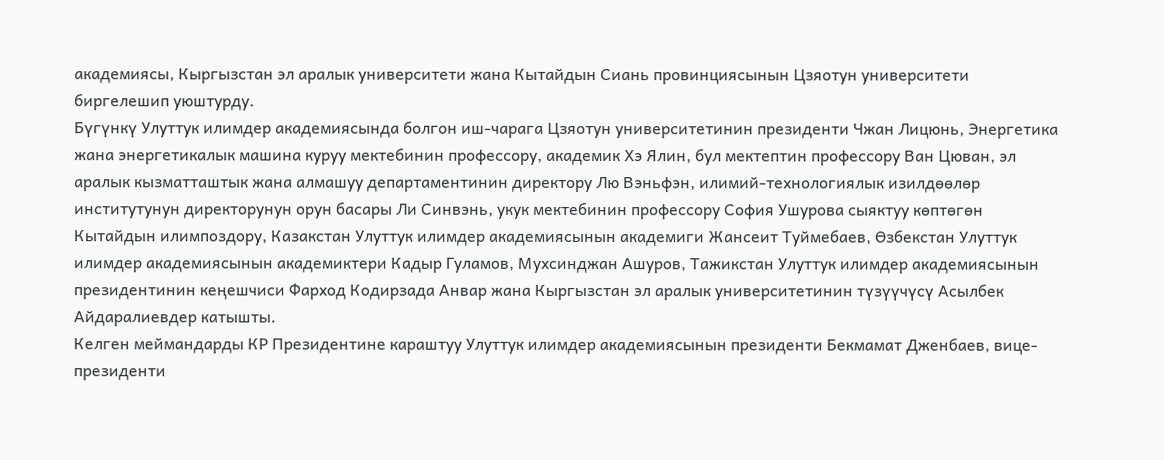академиясы, Кыргызстан эл аралык университети жана Кытайдын Сиань провинциясынын Цзяотун университети биргелешип уюштурду.
Бүгүнкү Улуттук илимдер академиясында болгон иш-чарага Цзяотун университетинин президенти Чжан Лицюнь, Энергетика жана энергетикалык машина куруу мектебинин профессору, академик Хэ Ялин, бул мектептин профессору Ван Цюван, эл аралык кызматташтык жана алмашуу департаментинин директору Лю Вэньфэн, илимий-технологиялык изилдөөлөр институтунун директорунун орун басары Ли Синвэнь, укук мектебинин профессору София Ушурова сыяктуу көптөгөн Кытайдын илимпоздору, Казакстан Улуттук илимдер академиясынын академиги Жансеит Туймебаев, Өзбекстан Улуттук илимдер академиясынын академиктери Кадыр Гуламов, Мухсинджан Ашуров, Тажикстан Улуттук илимдер академиясынын президентинин кеңешчиси Фарход Кодирзада Анвар жана Кыргызстан эл аралык университетинин түзүүчүсү Асылбек Айдаралиевдер катышты.
Келген меймандарды КР Президентине караштуу Улуттук илимдер академиясынын президенти Бекмамат Дженбаев, вице-президенти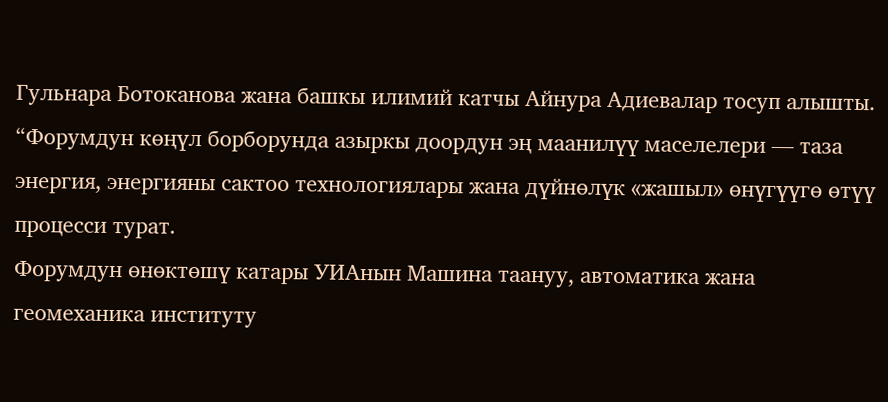Гульнара Ботоканова жана башкы илимий катчы Айнура Адиевалар тосуп алышты.
“Форумдун көңүл борборунда азыркы доордун эң маанилүү маселелери — таза энергия, энергияны сактоо технологиялары жана дүйнөлүк «жашыл» өнүгүүгө өтүү процесси турат.
Форумдун өнөктөшү катары УИАнын Машина таануу, автоматика жана геомеханика институту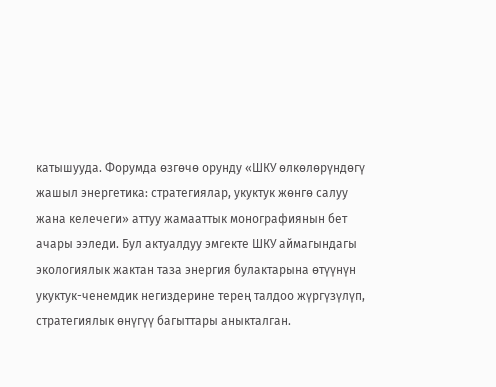катышууда. Форумда өзгөчө орунду «ШКУ өлкөлөрүндөгү жашыл энергетика: стратегиялар, укуктук жөнгө салуу жана келечеги» аттуу жамааттык монографиянын бет ачары ээледи. Бул актуалдуу эмгекте ШКУ аймагындагы экологиялык жактан таза энергия булактарына өтүүнүн укуктук-ченемдик негиздерине терең талдоо жүргүзүлүп, стратегиялык өнүгүү багыттары аныкталган.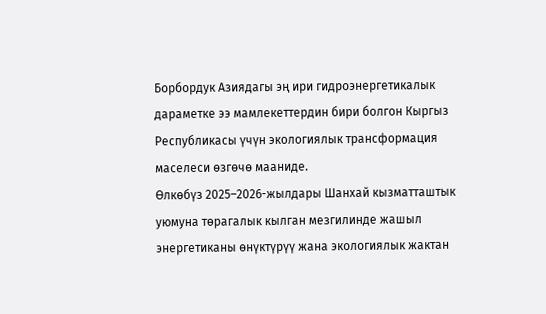Борбордук Азиядагы эң ири гидроэнергетикалык дараметке ээ мамлекеттердин бири болгон Кыргыз Республикасы үчүн экологиялык трансформация маселеси өзгөчө мааниде.
Өлкөбүз 2025–2026-жылдары Шанхай кызматташтык уюмуна төрагалык кылган мезгилинде жашыл энергетиканы өнүктүрүү жана экологиялык жактан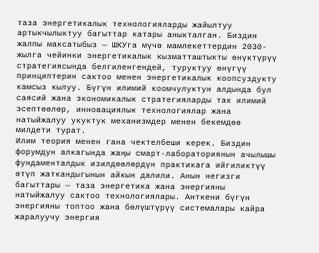таза энергетикалык технологияларды жайылтуу артыкчылыктуу багыттар катары аныкталган. Биздин жалпы максатыбыз — ШКУга мүчө мамлекеттердин 2030-жылга чейинки энергетикалык кызматташтыкты өнүктүрүү стратегиясында белгиленгендей, туруктуу өнүгүү принциптерин сактоо менен энергетикалык коопсуздукту камсыз кылуу. Бүгүн илимий коомчулуктун алдында бул саясий жана экономикалык стратегияларды так илимий эсептөөлөр, инновациялык технологиялар жана натыйжалуу укуктук механизмдер менен бекемдөө милдети турат.
Илим теория менен гана чектелбеши керек. Биздин форумдун алкагында жаңы смарт-лабораториянын ачылышы фундаменталдык изилдөөлөрдүн практикага ийгиликтүү өтүп жаткандыгынын айкын далили. Анын негизги багыттары — таза энергетика жана энергияны натыйжалуу сактоо технологиялары. Анткени бүгүн энергияны топтоо жана бөлүштүрүү системалары кайра жаралуучу энергия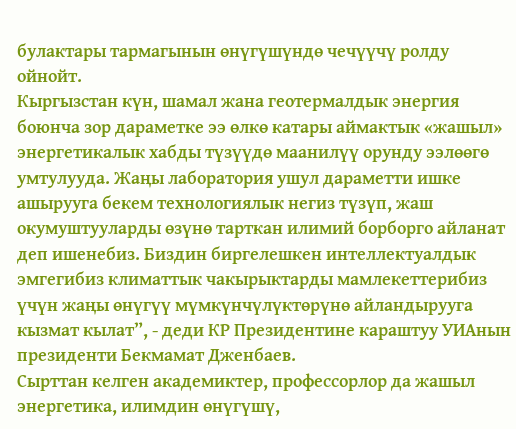булактары тармагынын өнүгүшүндө чечүүчү ролду ойнойт.
Кыргызстан күн, шамал жана геотермалдык энергия боюнча зор дараметке ээ өлкө катары аймактык «жашыл» энергетикалык хабды түзүүдө маанилүү орунду ээлөөгө умтулууда. Жаңы лаборатория ушул дараметти ишке ашырууга бекем технологиялык негиз түзүп, жаш окумуштууларды өзүнө тарткан илимий борборго айланат деп ишенебиз. Биздин биргелешкен интеллектуалдык эмгегибиз климаттык чакырыктарды мамлекеттерибиз үчүн жаңы өнүгүү мүмкүнчүлүктөрүнө айландырууга кызмат кылат”, - деди КР Президентине караштуу УИАнын президенти Бекмамат Дженбаев.
Сырттан келген академиктер, профессорлор да жашыл энергетика, илимдин өнүгүшү,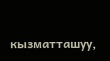кызматташуу,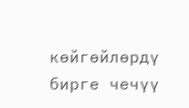көйгөйлөрдү бирге чечүү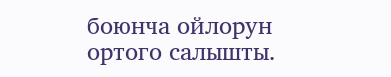боюнча ойлорун ортого салышты.